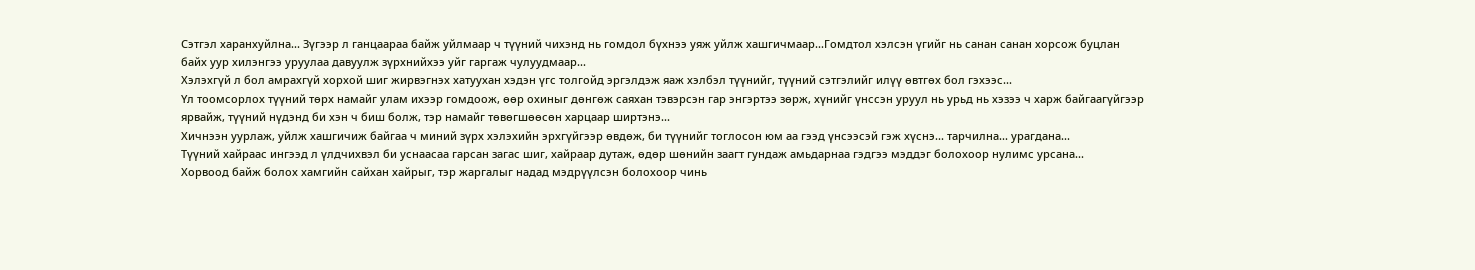Сэтгэл харанхуйлна... Зүгээр л ганцаараа байж уйлмаар ч түүний чихэнд нь гомдол бүхнээ уяж уйлж хашгичмаар...Гомдтол хэлсэн үгийг нь санан санан хорсож буцлан байх уур хилэнгээ уруулаа давуулж зүрхнийхээ уйг гаргаж чулуудмаар...
Хэлэхгүй л бол амрахгүй хорхой шиг жирвэгнэх хатуухан хэдэн үгс толгойд эргэлдэж яаж хэлбэл түүнийг, түүний сэтгэлийг илүү өвтгөх бол гэхээс...
Үл тоомсорлох түүний төрх намайг улам ихээр гомдоож, өөр охиныг дөнгөж саяхан тэвэрсэн гар энгэртээ зөрж, хүнийг үнссэн уруул нь урьд нь хэзээ ч харж байгаагүйгээр ярвайж, түүний нүдэнд би хэн ч биш болж, тэр намайг төвөгшөөсөн харцаар ширтэнэ...
Хичнээн уурлаж, уйлж хашгичиж байгаа ч миний зүрх хэлэхийн эрхгүйгээр өвдөж, би түүнийг тоглосон юм аа гээд үнсээсэй гэж хүснэ... тарчилна... урагдана...
Түүний хайраас ингээд л үлдчихвэл би уснаасаа гарсан загас шиг, хайраар дутаж, өдөр шөнийн заагт гундаж амьдарнаа гэдгээ мэддэг болохоор нулимс урсана...
Хорвоод байж болох хамгийн сайхан хайрыг, тэр жаргалыг надад мэдрүүлсэн болохоор чинь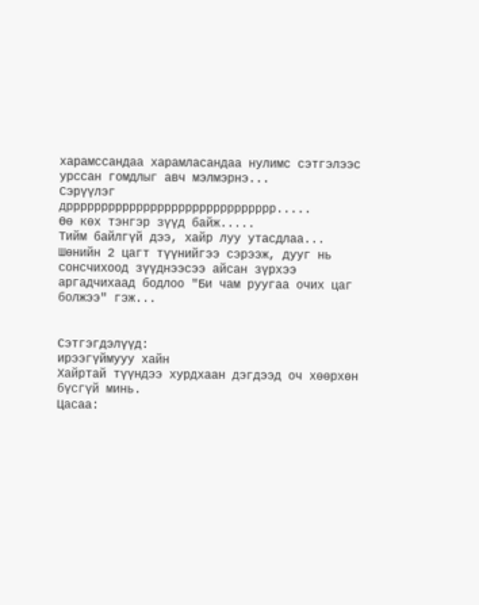харамссандаа харамласандаа нулимс сэтгэлээс урссан гомдлыг авч мэлмэрнэ...
Сэрүүлэг дрррррррррррррррррррррррррррррр.....
Өө көх тэнгэр зүүд байж.....
Тийм байлгүй дээ, хайр луу утасдлаа... Шөнийн 2 цагт түүнийгээ сэрээж, дууг нь сонсчихоод зүүднээсээ айсан зүрхээ аргадчихаад бодлоо "Би чам руугаа очих цаг болжээ" гэж...


Сэтгэгдэлүүд:
ирээгүймууу хайн
Хайртай түүндээ хурдхаан дэгдээд оч хөөрхөн бүсгүй минь.
Цасаа: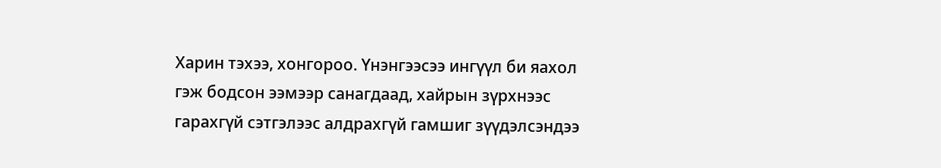Харин тэхээ, хонгороо. Үнэнгээсээ ингүүл би яахол гэж бодсон ээмээр санагдаад, хайрын зүрхнээс гарахгүй сэтгэлээс алдрахгүй гамшиг зүүдэлсэндээ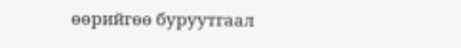өөрийгөө буруутгаал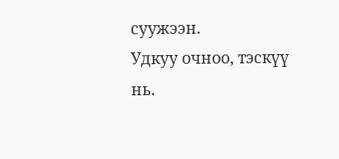суужээн.
Удкуу очноо, тэскүү нь.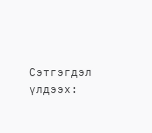Сэтгэгдэл үлдээх: